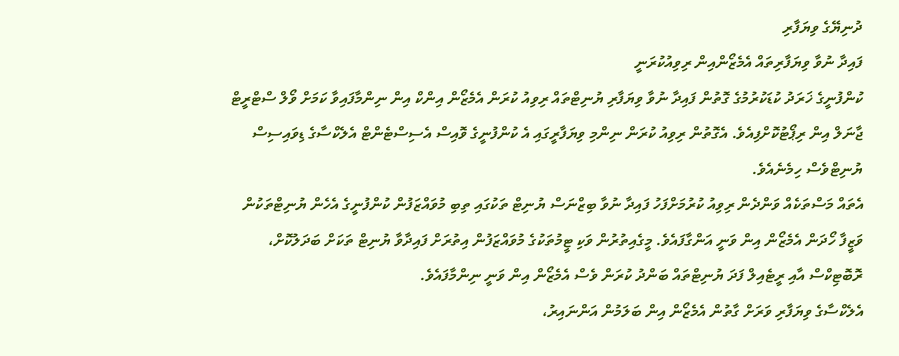ދުނިޔޭގެ ވިޔަފާރި
ފައިދާ ނުވާ ވިޔަފާރިތައް އެމެޒޯންއިން ރިވިއުކުރަނީ
ކުންފުނީގެ ޚަރަދު ކުޑަކުރުމުގެ ގޮތުން ފައިދާ ނުވާ ވިޔަފާރި ޔުނިޓްތައް ރިވިއު ކުރަން އެމެޒޯން އިންކް އިން ނިންމާފައިވާ ކަމަށް ވޯލް ސްޓްރީޓް ޖާނަލް އިން ރިޕޯޓުކޮށްފިއެވެ. އެގޮތުން ރިވިއު ކުރަން ނިންމި ވިޔަފާރީގައި އެ ކުންފުނީގެ ވޮއިސް އެސިސްޓެންޓް އެލެކްސާގެ ޑިވައިސިސް ޔުނިޓްވެސް ހިމެނެއެވެ.
އެތައް މަސްތަކެއް ވަންދެން ރިވިއު ކުރުމަށްފަހު ފައިދާ ނުވާ ބިޒްނަސް ޔުނިޓް ތަކުގައި ތިބި މުވައްޒަފުން ކުންފުނީގެ އެހެން ޔުނިޓްތަކުން ވަޒީފާ ހޯދަން އެމެޒޯން އިން ވަނީ އަންގާފައެވެ. މީގެއިތުރުން ވަކި ޓީމުތަކުގެ މުވައްޒަފުން އިތުރަށް ފައިދާވާ ޔުނިޓް ތަކަށް ބަދަލުކޮށް، ރޮބޮޓިކްސް އާއި ރީޓެއިލް ފަދަ ޔުނިޓްތައް ބަންދު ކުރަން ވެސް އެމެޒޯން އިން ވަނީ ނިންމާފައެވެ.
އެލެކްސާގެ ވިޔަފާރި ވަރަށް ގާތުން އެމެޒޯން އިން ބަލަމުން އަންނައިރު،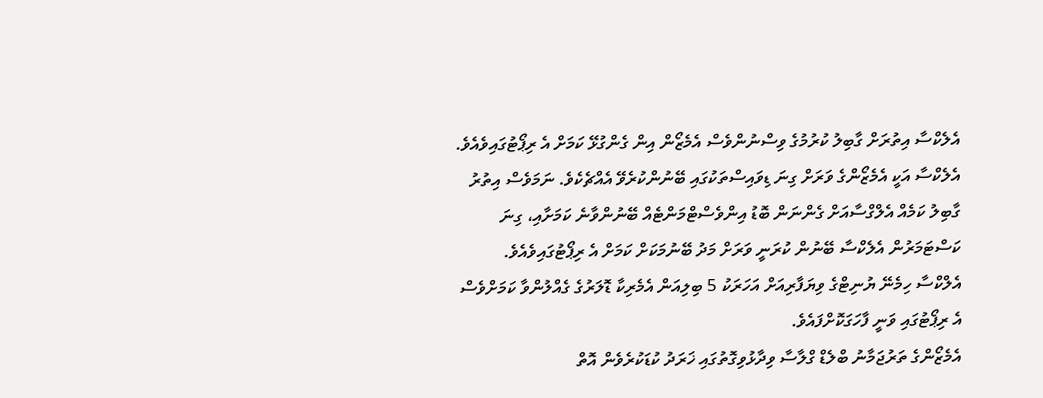އެލެކްސާ އިތުރަށް ގާބިލު ކުރުމުގެ ވިސްނުންވެސް އެމެޒޯން އިން ގެންގުޅޭ ކަމަށް އެ ރިޕޯޓުގައިވެއެވެ. އެލެކްސާ އަކީ އެމެޒޯންގެ ވަރަށް ގިނަ ޑިވައިސްތަކުގައި ބޭނުންކުރެވޭ އެއްޗެކެވެ. ނަމަވެސް އިތުރު ގާބިލު ކަމެއް އެލްގްސާއަށް ގެންނަން ބޮޑު އިންވެސްޓްމަންޓެއް ބޭނުންވާނެ ކަމަށާއި، ގިނަ ކަސްޓަމަރުން އެލެކްސާ ބޭނުން ކުރަނީ ވަރަށް މަދު ބޭނުމަކަށް ކަމަށް އެ ރިޕޯޓުގައިވެއެވެ.
އެލްކްސާ ހިމެނޭ ޔުނިޓްގެ ވިޔަފާރިއަށް އަހަރަކު 5 ބިލިއަން އެމެރިކާ ޑޮލަރުގެ ގެއްލުންވާ ކަމަށްވެސް އެ ރިޕޯޓުގައި ވަނީ ފާހަގަކޮށްފައެވެ.
އެމެޒޯންގެ ތަރުޖަމާނު ބްލެޑް ގްލާސާ ވިދާޅުވިގޮތުގައި ޚަރަދު ކުޑަކުރެވެން އޮތް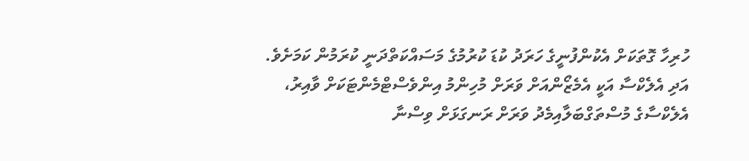ހުރިހާ ގޮތަކަށް އެކުންފުނީގެ ހަރަދު ކުޑަ ކުރުމުގެ މަސައްކަތްދަނީ ކުރަމުން ކަމަށެވެ. އަދި އެލެކްސާ އަކީ އެމެޒޯންއަށް ވަރަށް މުހިންމު އިންވެސްޓްމެންޓަކަށް ވާއިރު، އެލެކްސާގެ މުސްތަގްބަލާއިމެދު ވަރަށް ރަނގަޅަށް ވިސްނާ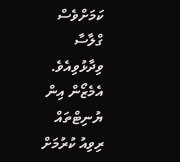ކަމަށްވެސް ގްލާސާ ވިދާޅުވިއެވެ.
އެމެޒޯން އިން ޔުނިޓްތައް ރިވިއު ކުރުމަށް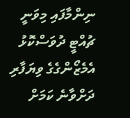ނިންމާފައި މިވަނީ ޗުއްޓީ ދުވަސްކޮޅު އެމެޒޯންގެގެ ވިޔަފާރި ދަށްވާނެ ކަމަށް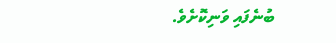ބުނެފައި ވަނިކޮށެވެ.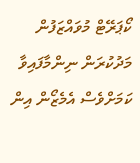ކޯޕަރޭޓް މުވައްޒަފުން މަދުކުރަން ނިންމާފައިވާ ކަމަށްވެސް އެމެޒޯން އިން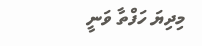މިދިޔަ ހަފްތާ ވަނީ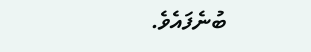ބުނެފައެވެ.